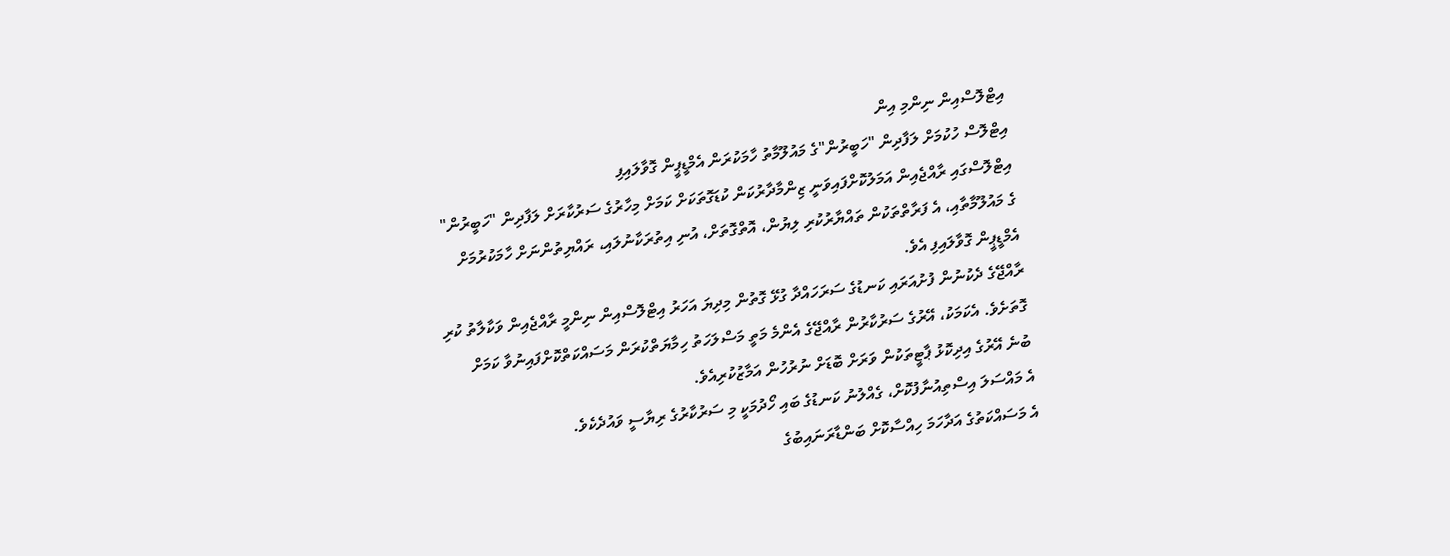އިޓްލޮސްއިން ނިންމި އިން
އިޓްލޮސް ހުކުމަށް ލަފާދިން "ހަބީރުން"ގެ މައުލޫމާތު ހާމަކުރަން އެމްޑީޕީން ގޮވާލައިފި
އިޓްލޮސްގައި ރާއްޖެއިން އަމަލުކޮށްފައިވަނީ ޒިންމާދާރުކަން ކުޑަގޮތަކަށް ކަމަށް މިހާރުގެ ސަރުކާރަށް ލަފާދިން "ހަބީރުން" ގެ މައުލޫމާތާއި، އެ ފަރާތްތަކުން ތައްޔާރުކުރި ލިޔުން، އޮތްގޮތަށް، އުނި އިތުރަކާނުލައި، ރައްޔިތުންނަށް ހާމަކުރުމަށް އެމްޑީޕީން ގޮވާލައިފި އެވެ.
ރާއްޖޭގެ ދެކުނުން ފުށުއަރައި ކަނޑުގެ ސަރަހައްދާ ގުޅޭ ގޮތުން މިދިޔަ އަހަރު އިޓްލޮސްއިން ނިންމީ ރާއްޖެއިން ވަކާލާތު ކުރި ގޮތަށެވެ. އެކަމަކު، އޭރުގެ ސަރުކާރުން ރާއްޖޭގެ އެންމެ މަތީ މަސްލަހަތު ހިމާޔަތްކުރަން މަސައްކަތްކޮށްފައިނުވާ ކަމަށް ބުނެ އޭރުގެ އިދިކޮޅު ޕާޓީތަކުން ވަރަށް ބޮޑަށް ނުރުހުން އަމާޒުކުރިއެވެ.
އެ މައްސަލަ އިސްތިއުނާފުކޮށް، ގެއްލުނު ކަނޑުގެ ބައި ހޯދުމަކީ މި ސަރުކާރުގެ ރިޔާސީ ވައުދެކެވެ.
އެ މަސައްކަތުގެ އަދާހަމަ ހިއްސާކޮށް ބަންޑާރަނައިބުގެ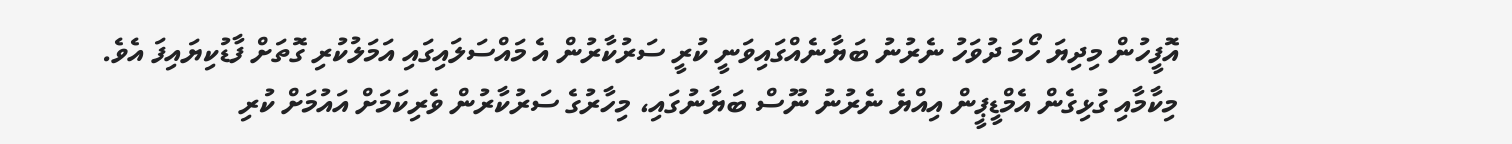އޮފީހުން މިދިޔަ ހޯމަ ދުވަހު ނެރުނު ބަޔާނެއްގައިވަނީ ކުރީ ސަރުކާރުން އެ މައްސަލައިގައި އަމަލުކުރި ގޮތަށް ފާޑުކިޔައިފަ އެވެ.
މިކާމާއި ގުޅިގެން އެމްޑީޕީން އިއްޔެ ނެރުނު ނޫސް ބަޔާނުގައި، މިހާރުގެ ސަރުކާރުން ވެރިކަމަށް އައުމަށް ކުރި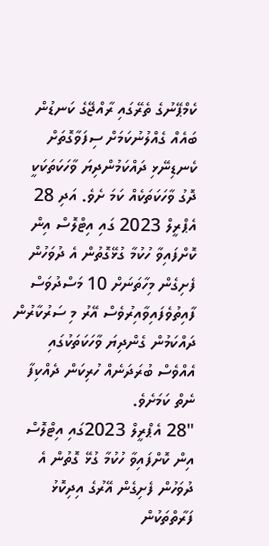ކެމްޕޭނުގެ ތެރޭގައި ރާއްޖޭގެ ކަނޑުން ބައެއް ގެއްލުނުކަމަށް ސިފަވާގޮތަށް ކެނޑިނޭޅި ދައްކަމުންދިޔަ ވާހަކަތަކަކީ ދޮގު ވާހަކަތަކެއް ކަމަ ށެވެ. އަދި 28 އެޕްރީލް 2023 ގައި އިޓްލޮސް އިން ކޮށްފައިވާ ހުކުމާ ގުޅޭގޮތުން އެ ދުވަހުން ފެށިގެން މިހާތަނަށް 10 މަސްދުވަސް ފާއިތުވެފައިވާއިރުވެސް އޭރު މި ސަރުކާރުން ދައްކަމުން ގެންދިޔަ ވާހަކަތަކުގައި އެއްވެސް ބުރަދަނެއް ހުރިކަން ދެއްކިފާ ނެތް ކަމަށެވެ.
"28 އެޕްރީލް 2023ގައި އިޓްލޮސް އިން ކޮށްފައިވާ ހުކުމާ ގުޅޭ ގޮތުން އެ ދުވަހުން ފެށިގެން އޭރުގެ އިދިކޮޅު ފަރާތްތަކުން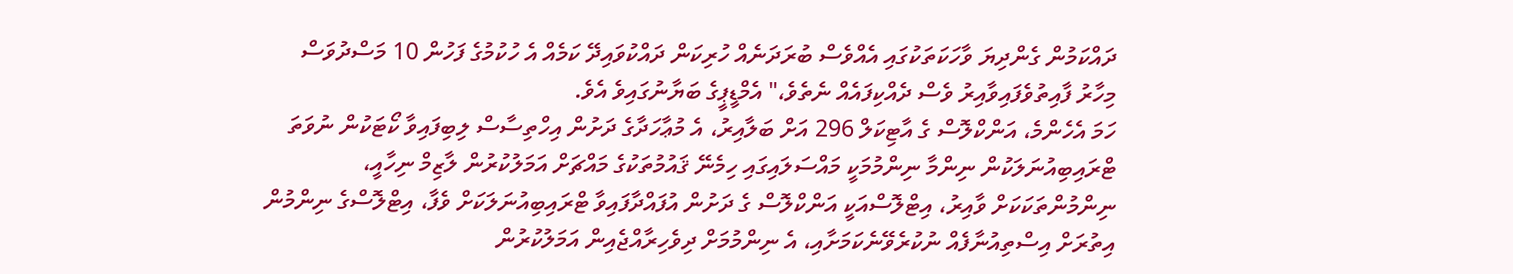ދައްކަމުން ގެންދިޔަ ވާހަކަތަކުގައި އެއްވެސް ބުރަދަނެއް ހުރިކަން ދައްކުވައިދޭ ކަމެއް އެ ހުކުމުގެ ފަހުން 10 މަސްދުވަސް މިހާރު ފާއިތުވެފައިވާއިރު ވެސް ދެއްކިފައެއް ނެތެވެ،" އެމްޑީޕީގެ ބަޔާނުގައިވެ އެވެ.
ހަމަ އެހެންމެ، އަންކްލޮސް ގެ އާޓިކަލް 296 އަށް ބަލާއިރު، އެ މުޢާހަދާގެ ދަށުން އިހްތިސާސް ލިބިފައިވާ ކޯޓަކުން ނުވަތަ ޓްރައިބިއުނަލަކުން ނިންމާ ނިންމުމަކީ މައްސަލައިގައި ހިމެނޭ ޤައުމުތަކުގެ މައްޗަށް އަމަލުކުރުން ލާޒިމް ނިހާއީ، ނިންމުންތަކަކަށް ވާއިރު، އިޓްލޮސްއަކީ އަންކްލޮސް ގެ ދަށުން އުފައްދާފައިވާ ޓްރައިބިއުނަލަކަށް ވެފާ، އިޓްލޮސްގެ ނިންމުން އިތުރަށް އިސްތިއުނާފެއް ނުކުރެވޭނެކަމަށާއި، އެ ނިންމުމަށް ދިވެހިރާއްޖެއިން އަމަލުކުރުން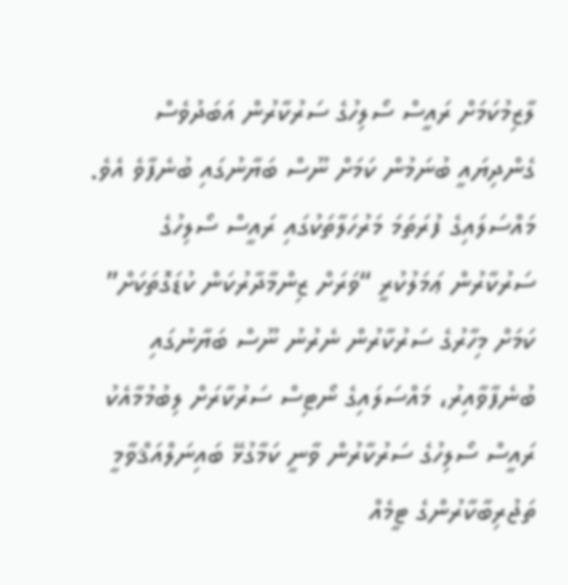ލާޒިމުކަމަށް ރައީސް ސޯލިހުގެ ސަރުކާރުން އަބަދުވެސް ގެންދިޔައީ ބުނަމުން ކަމަށް ނޫސް ބަޔާނުގައި ބުނެފާވެ އެވެ.
މައްސަލައިގެ ފުރަތަމަ މަރުހަލާތަކުގައި ރައީސް ސޯލިހުގެ ސަރުކާރުން ޢަމަލުކުރީ “ވަރަށް ޒިންމާދާރުކަން ކުޑަގޮތަކަށް” ކަމަށް މިހާރުގެ ސަރުކާރުން ނެރުނު ނޫސް ބަޔާނުގައި ބުނެފާވާއިރު، މައްސަލައިގެ ނޯޓިސް ސަރުކާރަށް ލިބުމުމާއެކު ރައީސް ސޯލިހުގެ ސަރުކާރުން ވާނީ ކަމާގުޅޭ ބައިނަލްއަޤްވާމީ ތަޖުރިބާކާރުންގެ ޓީމެއް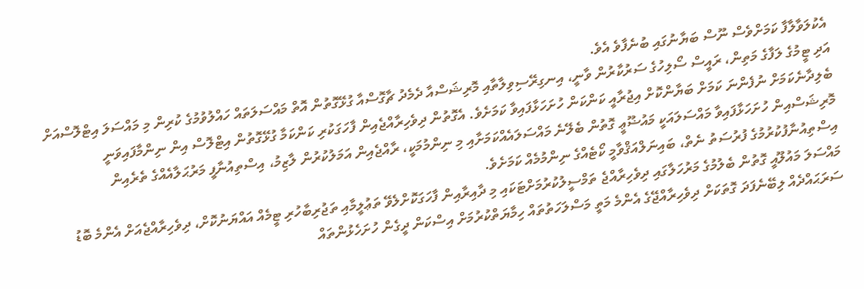އެކުލަވާލާފާ ކަމަށްވެސް ނޫސް ބަޔާނުގައި ބުނެފާވެ އެވެ.
އަދި ޓީމުގެ ލަފާގެ މަތިން، ރައީސް ސޯލިހުގެ ސަރުކާރުން ވާނީ، އިނގިރޭސިވިލާތާއި މޮރިޝަސްއާ ދެމެދު ޗާގޮސްއާ ގުޅޭގޮތުން އޮތް މައްސަލަތައް ހައްލުވުމުގެ ކުރިން މި މައްސަލަ އިޓްލޮސްއަށް ބެލިދާނެކަމަށް ނުފެންނަ ކަމަށް ބަޔާންކޮށް އިޖުރާއީ ކަންކަން ހުށަހަޅާފައިވާ ކަމަށެވެ. އެގޮތުން ދިވެހިރާއްޖެއިން ފާހަގަކުރި ކަންކަމާ ގުޅޭގޮތުން އިޓްލޮސް އިން ނިންމާފައިވަނީ މޮރިޝަސްއިން ހުށަހަޅާފައިވާ މައްސަލައަކީ މައުޟޫޢީ ގޮތުން ބެލޭނެ މައްސަލައެއްކަމަށާއި މި ނިންމުމަކީ، ރާއްޖެއިން އަމަލުކުރުން ލާޒިމު، އިސްތިއުނާފީ މަރުޙަލާއެއްގެ ތެރެއިން އިސްތިއުނާފުކުރުމުގެ ފުރުސަތު ނެތް، ބައިނަލްއަޤްވާމީ ކޯޓެއްގެ ނިންމުމެއް ކަމަށެވެ.
މައްސަލަ މައުލޫއީ ގޮތުން ބެލުމުގެ މަރުހަލާގައި ދިވެހިރާއްޖެ ތަމްސީލުކުރުމަށްޓަކައި މި ދާއިރާއިން ފާހަގަކޮށްލެވޭ ތަޢުލީމާއި ތަޖުރިބާހުރި ޓީމެއް އައްޔަނުކޮށް، ދިވެހިރާއްޖެއަށް އެންމެ ބޮޑު ސަރަޙައްދެއް ލިބޭނެފަދަ ގޮތަކަށް ދިވެހިރާއްޖޭގެ އެންމެ މަތީ މަސްލަހަތުތައް ހިމާޔަތްކުރުމަށް އިސްކަން ދީގެން ހުށަހެޅުންތައް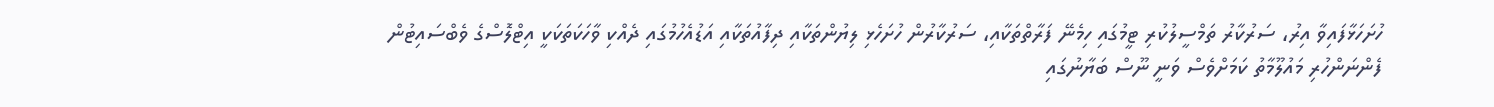ހުށަހަޅާފައިވާ އިރު، ސަރުކާރު ތަމްސީލުކުރި ޓީމުގައި ހިމެނޭ ފަރާތްތަކާއި، ސަރުކާރުން ހުށަހެޅި ލިޔުންތަކާއި ދިފާއުތަކާއި އަޑުއެހުމުގައި ދެއްކި ވާހަކަތަކަކީ އިޓްލޮސްގެ ވެބްސައިޓުން ފެންނަންހުރި މައުލޫމާތު ކަމަށްވެސް ވަނީ ނޫސް ބަޔާނުގައި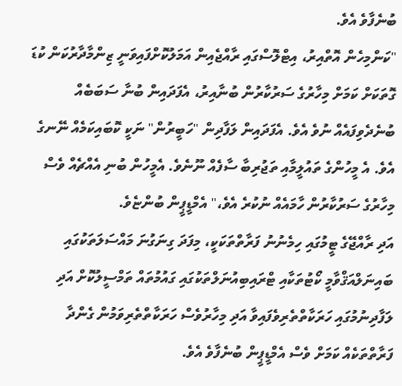ބުނެފާވެ އެވެ.
"ކަންމިހެން އޮތްއިރު، އިޓްލޮސްގައި ރާއްޖެއިން އަމަލުކޮށްފައިވަނީ ޒިންމާދާރުކަން ކުޑަ ގޮތަކަށް ކަމަށް މިހާރުގެ ސަރުކާރުން ބުނާއިރު، އެފަދައިން ބުނާ ސަބަބެއް ބުނެދެވިފައެއް ނުވެ އެވެ. އެފަދައިން ލަފާދިން "ހަބީރުން" ނަކީ ކޮބައިކަމެއް ނޭނގެ އެވެ. އެ މީހުންގެ ތައުލީމާއި ތަޖުރިބާ ސާފެއް ނޫނެވެ. އެމީހުން ބުނި އެއްޗެއް ވެސް މިހާރުގެ ސަރުކާރުން ހާމައެއް ނުކުރެ އެވެ،" އެމްޑީޕީން ބުންޏެވެ.
އަދި ރާއްޖޭގެ ޓީމުގައި ހިމެނުނު ފަރާތްތަކަކީ، މިފަދަ ގިނަގުނަ މައްސަލަތަކުގައި ބައިނަލްއަޤްވާމީ ކޯޓުތަކާއި ޓްރައިބިއުނަލްތަކުގައި ގައުމުތައް ތަމްސީލުކޮށް އަދި ލަފާދިނުމުގައި ހަރަކާތްތެރިވެފައިވާ އަދި މިހާރުވެސް ހަރަކާތްތެރިވަމުން ގެންދާ ފަރާތްތަކެއް ކަމަށް ވެސް އެމްޑީޕީން ބުނެފާވެ އެވެ.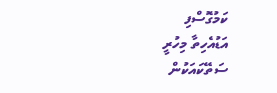ކަމުގޮސްފި
އަޑުއެހިތާ މިހުރީ
ސަތޭކައަކުން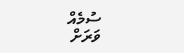ސުމެއް
ވަރަށް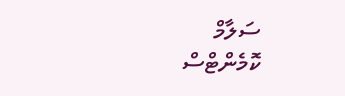ސަލާމް
ކޮމެންޓްސް